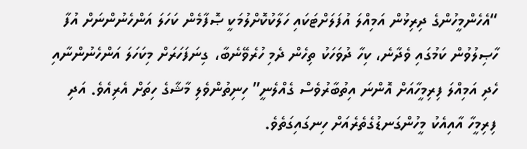“އެހެންމީހުންގެ ދިރިޅުން އަމިއްލަ އުފަލަށްޓަކައި ހަލާކުކޮށްލުމަކީ ޞޮފާމެން ކަހަލަ އަންހެނުންނަށް އުފާ ހާޞިލުވުން ކަމުގައި ވެދާނެ، ކިހާ ދުވަހަކު ތިހެން ދެމި ހުރެވޭނެބާ، ގިނަފަހަރަށް މިކަހަލަ އަންހެނުންނާއި ހެދި އަމިއްލަ ފިރިމީހާއަށް އޮންނަ އިތުބާރުވެސް ގެއްލެނީ” ހިނިތުންވެލި މާޝާގެ ހިތަށް އެރިއެވެ. އަދި ފިރިމީހާ އާއިއެކު މީހުންގަނޑުގެތެރެއަށް ހިނގައިގަތެވެ.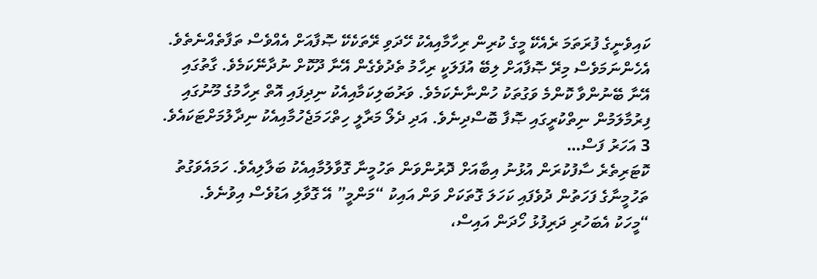ކައިވެނީގެ ފުރަތަމަ ރެއެކޭ މީގެ ކުރިން ރިހާމާއިއެކު ހޭދަވި ރޭތަކެކޭ ޞޮފާއަށް އެއްވެސް ތަފާތެއްނެތެވެ. އެހެންނަމަވެސް މިރޭ ޞޮފާއަށް ލިބޭ އުފަލަކީ ރިހާމު ތެދުވެގެން އޭނާ ދޫކޮށް ނުދާނޭކަމެވެ. ގާތުގައި އޭނާ ބޭނުންވާ ކޮންމެ ވަގުތަކު ހުންނާނެކަމެވެ. ވަރުބަލިކަމާއިއެކު ނިދިފައި އޮތް ރިހާމުގެ މޫނުގައި ފިރުމާލަމުން ނިތްކުރީގައި ޞޮފާ ބޮސްދިނެވެ. އަދި ދެލޯ މަރާލީ ހިތްހަމަޖެހުމާއިއެކު ނިދާލުމަށްޓަކައެވެ.
3 އަހަރު ފަސް…
ކޮޓަރިތެރެ ސާފުކުރަން އުޅުނު އިބާއަށް ދޮރުންވަން ތަހުމީނާ ގޮވާލުމާއިއެކު ބަލާލިއެވެ. ހަމައެވަގުތު ތަހުމީނާގެ ފަހަތުން ދުވެފައި ކަހަލަ ގޮތަކަށް ވަން އައިކު “މަންމީ” އޭ ގޮވާލި އަޑުވެސް އިވުނެވެ.
“މީހަކު އެބަހުރި ދަރިފުޅު ހޯދަން އައިސް،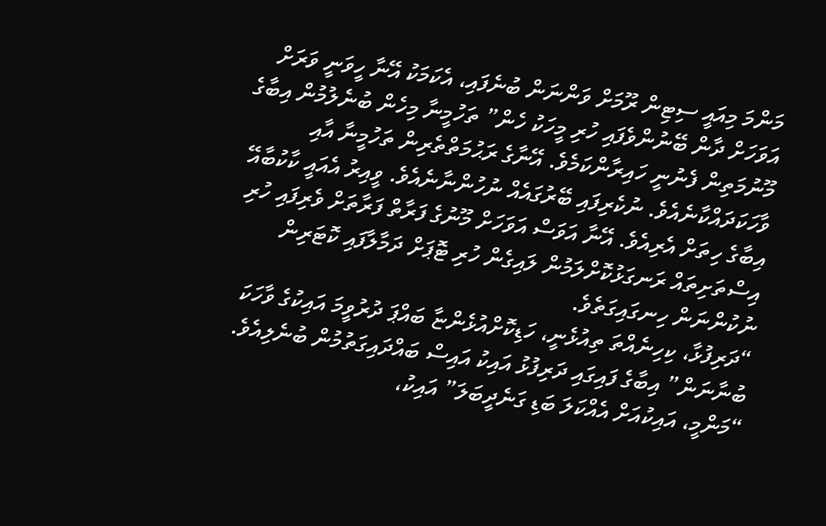މަންމަ މިއައީ ސިޓިން ރޫމަށް ވަންނަން ބުނެފައި، އެކަމަކު އޭނާ ހީވަނީ ވަރަށް އަވަހަށް ދާން ބޭނުންވެފައި ހުރި މީހަކު ހެން” ތަހުމީނާ މިހެން ބުނެލުމުން އިބާގެ މޫނުމަތިން ފެނުނީ ހައިރާންކަމެވެ. އޭނާގެ ރަޙުމަތްތެރިން ތަހުމީނާ އާއި ވާހަކަދައްކާނެއެވެ. ނުކެރިފައި ބޭރުގައެއް ނުހުންނާނެއެވެ. ވީއިރު އެއައީ ކާކުބާއޭ އިބާގެ ހިތަށް އެރިއެވެ. އޭނާ އަވަސް އަވަހަށް މޫނުގެ ފަރާތް ފަރާތަށް ވެރިފައި ހުރި އިސްތަށިތައް ރަނގަޅުކޮށްލަމުން ލައިގެން ހުރި ޓޮޕަށް ދަމާލާފައި ކޮޓަރިން ނުކުންނަން ހިނގައިގަތެވެ.
“ދަރިފުޅާ، ކިހިނެއްތަ ތިއުޅެނީ، ހަޑިކޮށްއުޅެންޏާ ބައްޕަ ދުރުވީމަ އައިކުގެ ވާހަކަ ބުނާނަން” އިބާގެ ފައިގައި ދަރިފުޅު އައިކު އައިސް ބައްދައިގަތުމުން ބުނެލިއެވެ.
“މަންމީ، އައިކުއަށް އެއްކަލަ ބަޑި ގަނެދީބަލަ” އައިކު،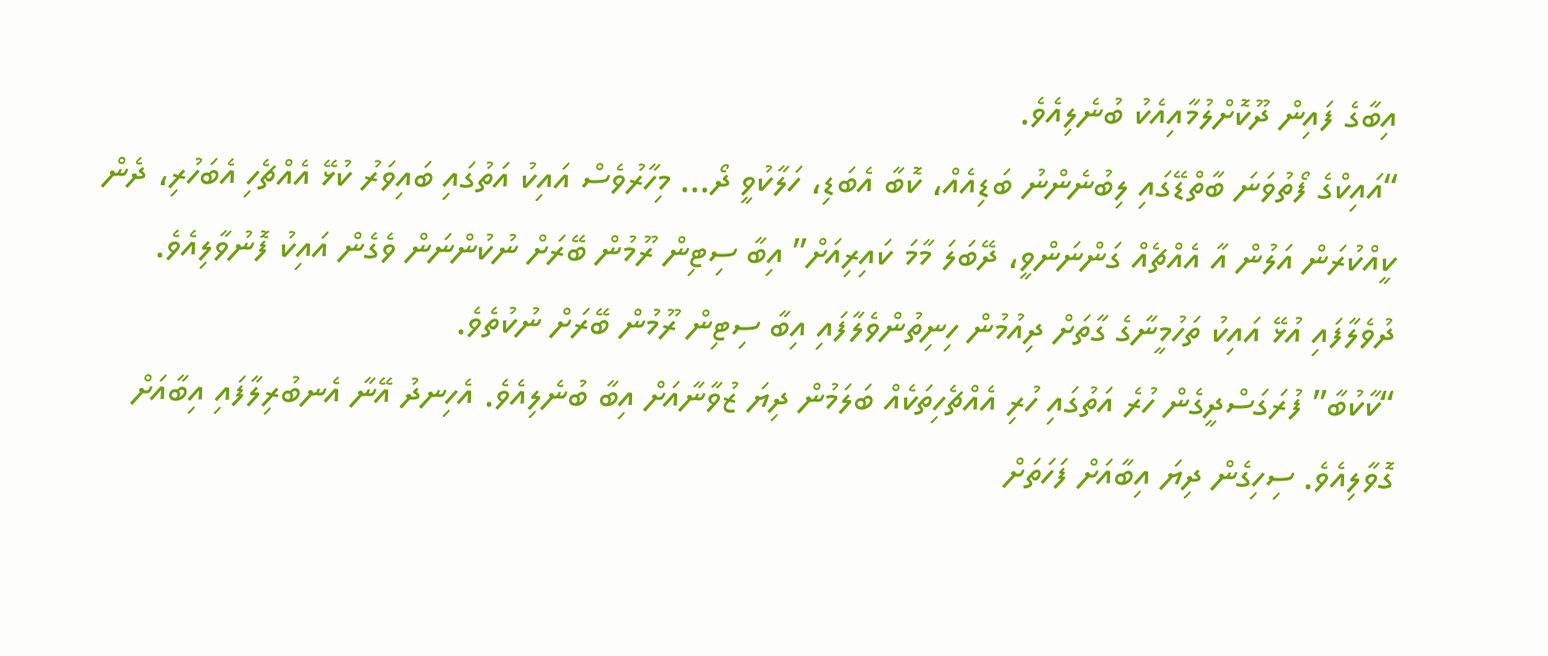އިބާގެ ފައިން ދޫކޮށްލުމާއިއެކު ބުނެލިއެވެ.
“އައިކްގެ ފޯތުވަނަ ބާތްޑޭގައި ލިބުނެންނު ބަޑިއެއް، ކޮބާ އެބަޑި، ހަލާކުވީ ދޯ… މިހާރުވެސް އައިކު އަތުގައި ބައިވަރު ކުޅޭ އެއްޗެހި އެބަހުރި، ދެން ކީއްކުރަން އަލުން އާ އެއްޗެއް ގަންނަންވީ، ދޭބަލަ މާމަ ކައިރިއަށް” އިބާ ސިޓިން ރޫމުން ބޭރަށް ނުކުންނަން ވެގެން އައިކު ފޮނުވާލިއެވެ. ދުވެލާފައި އުޅޭ އައިކު ތަހުމީނާގެ ގާތަށް ދިއުމުން ހިނިތުންވެލާފައި އިބާ ސިޓިން ރޫމުން ބޭރަށް ނުކުތެވެ.
“ކާކުބާ” ފުރަގަސްދީގެން ހުރެ އަތުގައި ހުރި އެއްޗެހިތަކެއް ބަލަމުން ދިޔަ ޒުވާނާއަށް އިބާ ބުނެލިއެވެ. އެހިނދު އޭނާ އެނބުރިލާފައި އިބާއަށް ގޮވާލިއެވެ. ސިހިގެން ދިޔަ އިބާއަށް ފަހަތަށް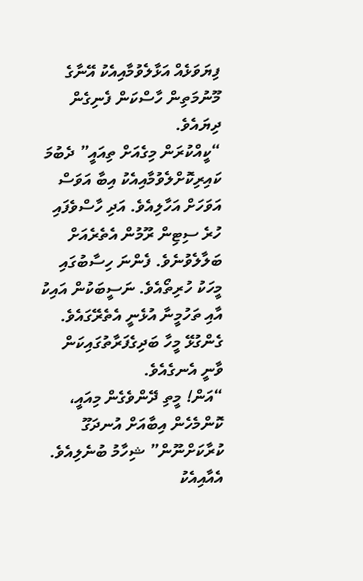ފިޔަވަޅެއް އަޅާލެވުމާއިއެކު އޭނާގެ މޫނުމަތިން ހާސްކަން ފެނިގެން ދިޔައެވެ.
“ކީއްކުރަން މިގެއަށް ތިއައީ” ދެބުމަ ކައިރިކޮށްލެވުމާއިއެކު އިބާ އަވަސް އަވަހަށް އަހާލިއެވެ. އަދި ހާސްވެފައި ހުރެ ސިޓިން ރޫމުން އެތެރެއަށް ބަލާލެވުނެވެ. ފެންނަ ހިސާބުގައި މީހަކު ހުރިތޯއެވެ. ނަސީބަކުން އައިކު އާއި ތަހުމީނާ އުޅެނީ އެތެރޭގައެވެ. ގެންގުޅޭ މީހާ ބަދިގެފަރާތުގައިކަން ވާނީ އެނގެއެވެ.
“އަން! މީތި ދޭންވެގެން މިއައީ، ކޮންމެހެން އިބާއަށް އުނދަގޫ ކުރާކަށްނޫން” ޝިހާމު ބުނެލިއެވެ. އެއާއިއެކު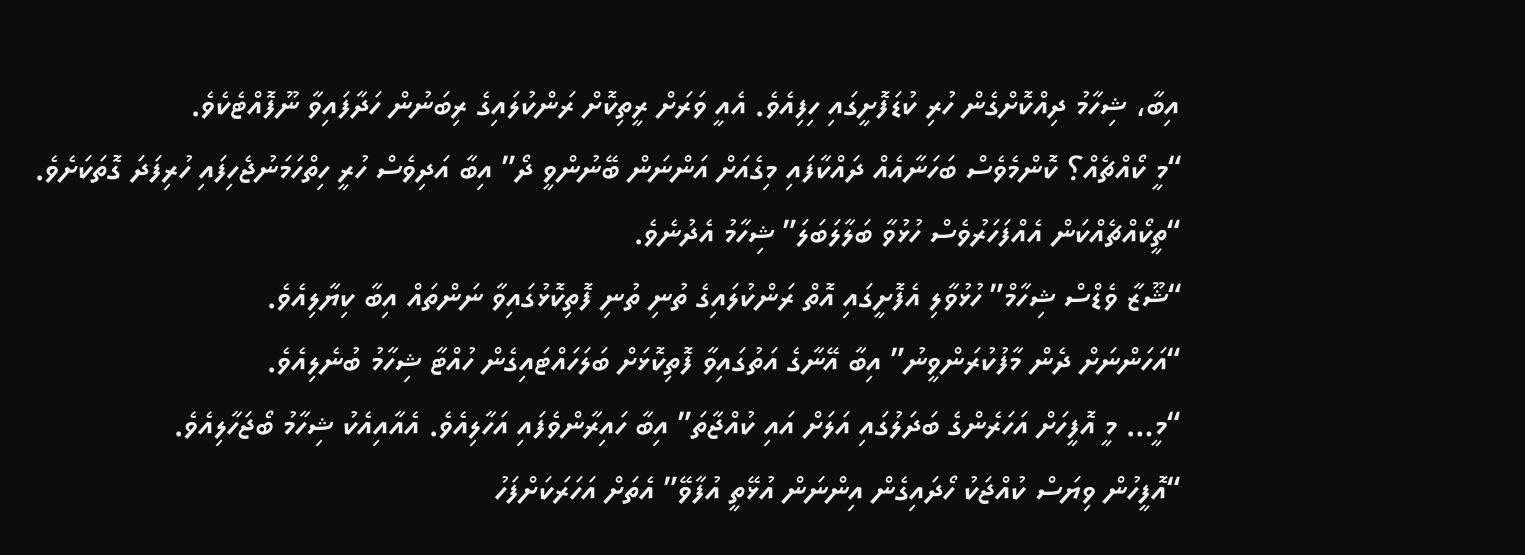އިބާ، ޝިހާމު ދިއްކޮށްގެން ހުރި ކުޑަފޮށީގައި ހިފިއެވެ. އެއީ ވަރަށް ރީތިކޮށް ރަންކުލައިގެ ރިބަނުން ހަދާފައިވާ ނޫފޮއްޓެކެވެ.
“މީ ކޯއްޗެއް؟ ކޮންމެވެސް ބަހަނާއެއް ދައްކާފައި މިގެއަށް އަންނަން ބޭނުންވީ ދޯ” އިބާ އަދިވެސް ހުރީ ހިތްހަމަނުޖެހިފައި ހުރިފަދަ ގޮތަކަށެވެ.
“ތީކޯއްޗެއްކަން އެއްފަހަރުވެސް ހުޅުވާ ބަލާލަބަލަ” ޝިހާމު އެދުނެވެ.
“ޝޫޒާ ވެޑްސް ޝިހާމް” ހުޅުވާލި އެފޮށީގައި އޮތް ރަންކުލައިގެ ތުނި ތުނި ފޮތިކޮޅުގައިވާ ނަންތައް އިބާ ކިޔާލިއެވެ.
“އަހަންނަށް ދެން މާފުކުރަންވީނު” އިބާ އޭނާގެ އަތުގައިވާ ފޮތިކޮޅަށް ބަލަހައްޓައިގެން ހުއްޓާ ޝިހާމު ބުނެލިއެވެ.
“މީ… މީ އޮފީހަށް އަހަރެންގެ ބަދަލުގައި އަލަށް އައި ކުއްޖާތަ” އިބާ ހައިރާންވެފައި އަހާލިއެވެ. އެއާއިއެކު ޝިހާމު ބޯޖަހާލިއެވެ.
“އޮފީހުން ވިޔަސް ކުއްޖަކު ހޯދައިގެން އިންނަން އުޅޭތީ އުފާވޭ” އެތަށް އަހަރަކަށްފަހު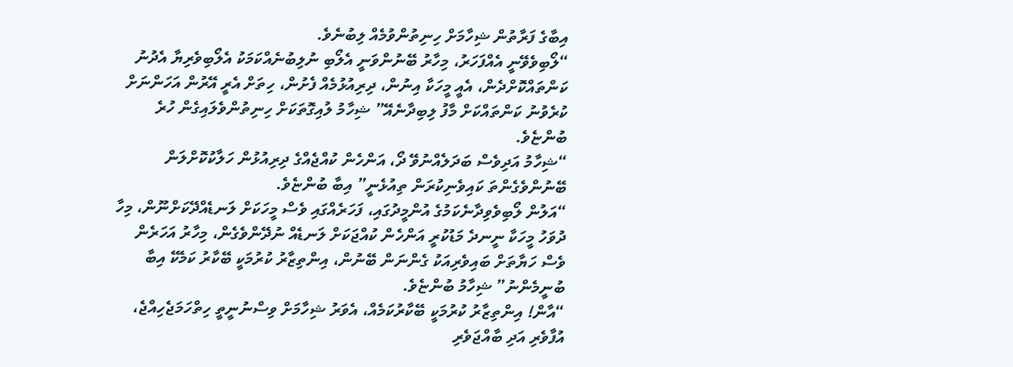އިބާގެ ފަރާތުން ޝިހާމަށް ހިނިތުންވުމެއް ލިބުނެވެ.
“ލޯބިވެވޭނީ އެއްފަހަރު، މިހާރު ބޭނުންވަނީ އެލޯބި ނުލިބުނެއްކަމަކު އެލޯބިވެރިޔާ އެދުނު ކަންތައްކޮށްދެން، އެއީ މީހަކާ އިނުން، ދިރިއުޅުމެއް ފެށުން، ހިތަށް އެރީ އޭރުން އަހަންނަށް ކުރެވުނު ކަންތައްކަށް މާފު ލިބިދާނެއޭ” ޝިހާމު ލުއިގޮތަކަށް ހިނިތުންވެލައިގެން ހުރެ ބުންޏެވެ.
“ޝިހާމު އަދިވެސް ބަދަލެއްނުވޭ ދޯ، އަންހެން ކުއްޖެއްގެ ދިރިއުޅުން ހަލާކުކޮށްލަން ބޭނުންވެގެންތަ ކައިވެނިކުރަން ތިއުޅެނީ” އިބާ ބުންޏެވެ.
“އަލުން ލޯބިވެވިދާނެކަމުގެ އުންމީދުގައި، ފަހަރެއްގައި ވެސް މީހަކަށް ލަނޑެއްދޭކަށްނޫން، މިހާ ދުވަހު މީހަކާ ނީނދެ މަޑުކުރީ އަންހެން ކުއްޖަކަށް ލަނޑެއް ނުދޭންވެގެން، މިހާރު އަހަރެން ވެސް ހަޔާތަށް ބައިވެރިއަކު ގެންނަން ބޭނުން، އިންތިޒާރު ކުރުމަކީ ބޭކާރު ކަމެކޭ އިބާ ބުނީމެންނު” ޝިހާމު ބުންޏެވެ.
“އާން! އިންތިޒާރު ކުރުމަކީ ބޭކާރުކަމެއް، އެވަރު ޝިހާމަށް ވިސްނުނީތީ ހިތްހަމަޖެހިއްޖެ، އުފާވެރި އަދި ބާއްޖަވެރި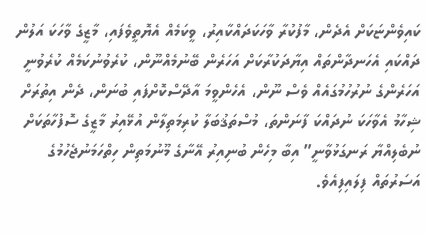ކައިވެންޏަކަށް އެދެން، މާފުކުރާ ވާހަކަދައްކާއިރު، ވީކަމެއް އެޔޮތީވެފައި، މާޒީގެ ވާހަކަ އަލުން ދައްކައި އެހަނދާންތައް އިޔާދަކުރާކަށް އަހަރެން ބޭނުމެއްނޫން، ކުރެވުނުކަމެއް ކުރެވުނީ އަހަރެންގެ ނުރުހުމުގައެއް ވެސް ނޫން، އެހެންވީމަ އާދޭސްކޮށްފައި ބުނަން، ދެން އިތުރަށް ޝިހާމު އެވާހަކަ ނުދައްކަ ފާނަންތަ، މުސްތަޤުބަލާ ކުރިމަތިލާން އުޅޭއިރު މާޒީގެ ސޮފުހާތަކަށް ނުބެލިއްޔާ ރަނގަޅުވާނީ” އިބާ މިހެން ބުނިއިރު އޭނާގެ މޫނުމަތިން ހިތްހަމަނުޖެހުމުގެ އަސަރުތައް ފިލައިފިއެވެ.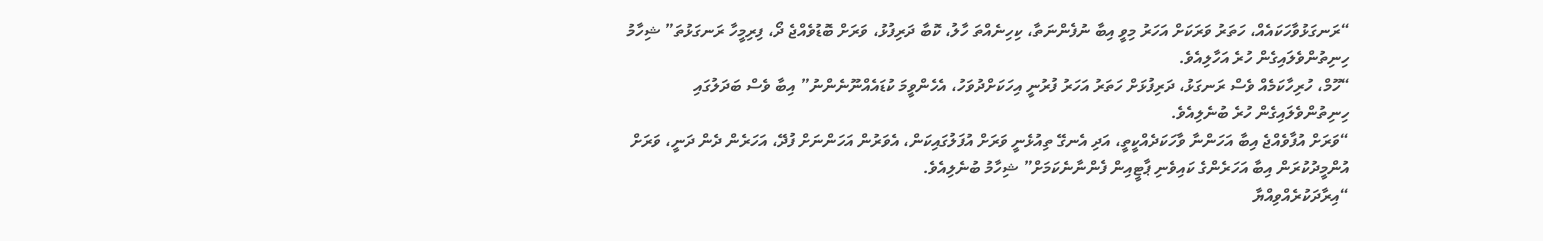“ރަނގަޅުވާހަކައެއް، ހަތަރު ވަރަކަށް އަހަރު މިވީ އިބާ ނުފެންނަތާ، ކިހިނެއްތަ ހާލު، ކޮބާ ދަރިފުޅު، ވަރަށް ބޮޑުވެއްޖެ ދޯ، ފިރިމީހާ ރަނގަޅުތަ” ޝިހާމު ހިނިތުންވެލައިގެން ހުރެ އަހާލިއެވެ.
“ހޫމް، ހުރިހާކަމެއް ވެސް ރަނގަޅު، ދަރިފުޅަށް ހަތަރު އަހަރު ފުރުނީ އިހަކަށްދުވަހު، އެހެންވީމަ ކުޑައެއްނޫނެންނު” އިބާ ވެސް ބަދަލުގައި ހިނިތުންވެލައިގެން ހުރެ ބުނެލިއެވެ.
“ވަރަށް އުފާވެއްޖެ އިބާ އަހަންނާ ވާހަކަދެއްކީތީ، އަދި އެނގޭ ތިއުޅެނީ ވަރަށް އުފަލުގައިކަން، އެވަރުން އަހަންނަށް ފުދޭ، އަހަރެން ދެން ދަނީ، ވަރަށް އުންމީދުކުރަން އިބާ އަހަރެންގެ ކައިވެނި ޕާޓީއިން ފެންނާނެކަމަށް” ޝިހާމު ބުނެލިއެވެ.
“އިރާދަކުރެއްވިއްޔާ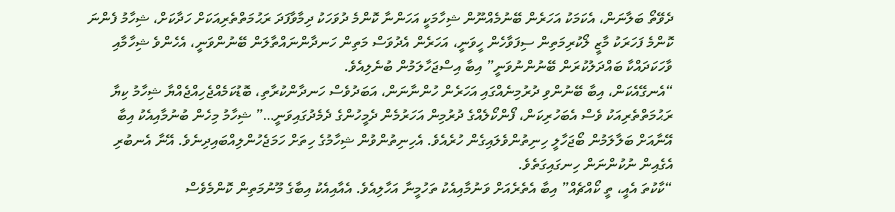ދެވޭތޯ ބަލާނަން، އެކަމަކު އަހަރެން ބޭނުމެއްނޫން ޝިހާމަކީ އަހަންނާ ކޮންމެ ދުވަހަކު ދިމާވާފަދަ ރަޙުމަތްތެރިއަކަށް ހަދާކަށް، ޝިހާމު ފެންނަ ކޮންމެ ފަހަރަކު މާޒީ ލޯކުރިމަތިން ސިފަވާހެން ހީވަނީ، އަހަރެން އެދުވަސް މަތިން ހަނދާންނައްތާލަން ބޭނުންވަނީ، އެހެންވެ ޝިހާމާއި ވާހަކަދައްކާ ބައްދަލުކުރަން ބޭނުންނުވަނީ” އިބާ އިސްޖަހާލަމުން ބުނެލިއެވެ.
“އެނގޭއެކަން، އިބާ ބޭނުންވި ދުރުމިނެއްގައި އަހަރެން ހުންނާނަން، އަބަދުވެސް ހަނދާންކުރާތި، ބޮޑުކަމެއްޖެހިއްޖެއްޔާ ޝިހާމު ކިޔާ ރަޙުމަތްތެރިއަކު ވެސް އެބަހުރިކަން، ފޯންކޯލެއްގެ ދުރުމިން އަހަރުމެން ދެމީހުންގެ ދެމެދުގައިވަނީ…” ޝިހާމު މިހެން ބުނުމާއިއެކު އިބާ އޭނާއަށް ބަލާލަމުން ބޯޖަހާލީ ހިނިތުންވެލައިގެން ހުރެއެވެ. އެހިނިތުންވުން ޝިހާމުގެ ހިތަށް ހަމަޖެހުންލިއްބައިދިނެވެ. އޭނާ އެނބުރި އެގެއިން ނުކުންނަން ހިނގައިގަތެވެ.
“ކާކުތަ އެއީ، ތީ ކޯއްޗެއް” އިބާ އެތެރެއަށް ވަނުމާއިއެކު ތަހުމީނާ އަހާލިއެވެ. އެއާއިއެކު އިބާގެ މޫނުމަތިން ކޮންމެވެސް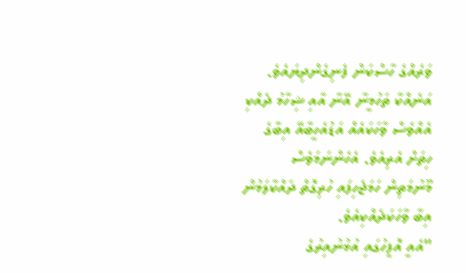ވަރެއްގެ ހާސްކަން ފެނިގެންދިޔައެވެ. އަނެއްކާ ތަހުމީނާ އޭނާ އާއި ޝިހާމު ދެއްކި އެއްވެސް ވާހަކައެއް އަޑުއެހީބާއޭ އިބާގެ ހިތަށް އެރިއެވެ. އެހެންނަމަވެސް މޫނުމަތިން ހަމަޖެހިފައި ހުރިގޮތް ދައްކާލަމުން އިބާ ވާހަކަދެއްކިއެވެ.
“އެއީ އޮފީހުގައި އުޅުނުއިރުގެ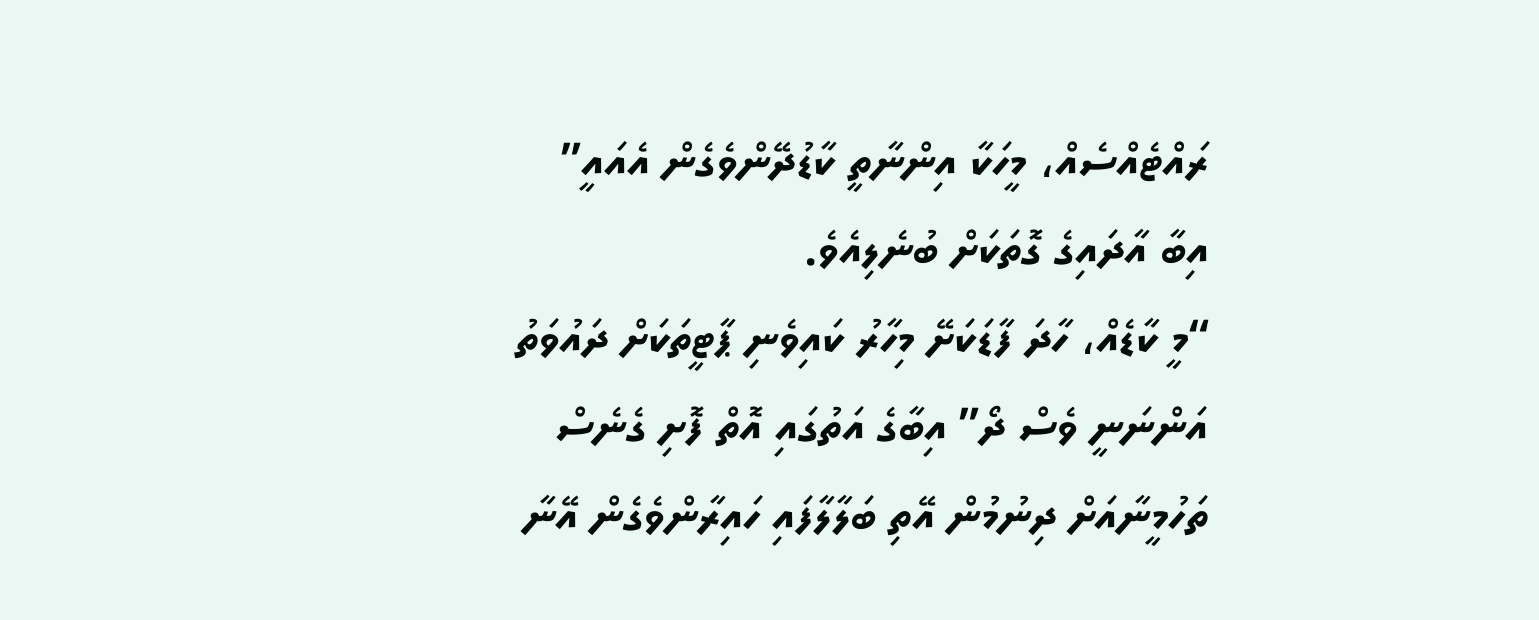ރައްޓެއްސެއް، މީހަކާ އިންނާތީ ކާޑުދޭންވެގެން އެއައީ” އިބާ އާދައިގެ ގޮތަކަށް ބުނެލިއެވެ.
“މީ ކާޑެއް، ހާދަ ފާޑަކަށޭ މިހާރު ކައިވެނި ޕާޓީތަކަށް ދައުވަތު އަންނަނީ ވެސް ދޯ” އިބާގެ އަތުގައި އޮތް ފޮށި ގެނެސް ތަހުމީނާއަށް ދިނުމުން އޭތި ބަލާލާފައި ހައިރާންވެގެން އޭނާ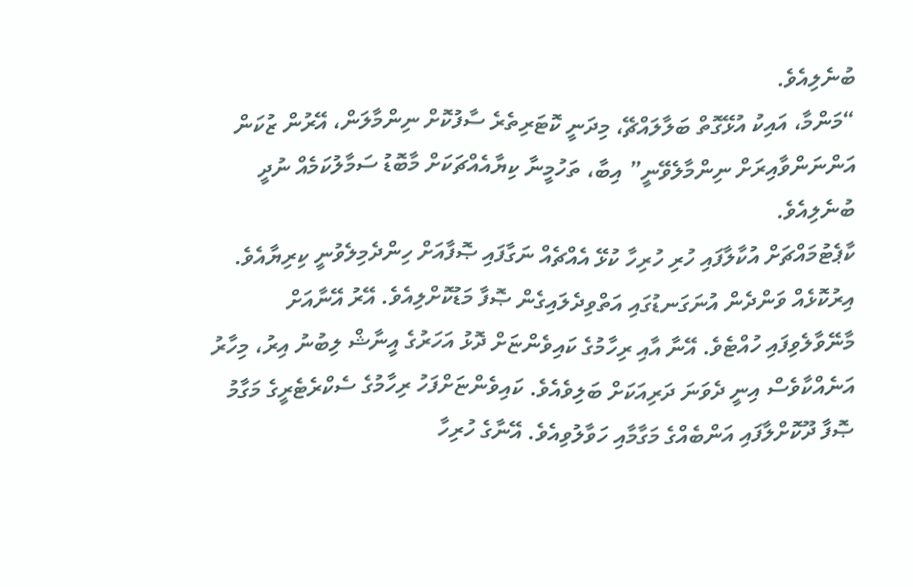ބުނެލިއެވެ.
“މަންމާ، އައިކު އުޅޭގޮތް ބަލާލައްޗޭ، މިދަނީ ކޮޓަރިތެރެ ސާފުކޮށް ނިންމާލަން، އޭރުން ޒުކަން އަންނަންވާއިރަށް ނިންމާލެވޭނީ” އިބާ، ތަހުމީނާ ކިޔާއެއްޗަކަށް މާބޮޑު ސަމާލުކަމެއް ނުދީ ބުނެލިއެވެ.
ކާޕެޓުމައްޗަށް އުކާލާފައި ހުރި ހުރިހާ ކުޅޭ އެއްޗެއް ނަގާފައި ޞޮފާއަށް ހިންދެމިލެވުނީ ކިރިޔާއެވެ. އިރުކޮޅެއް ވަންދެން އުނަގަނޑުގައި އަތްވިދެލައިގެން ޞޮފާ މަޑުކޮށްލިއެވެ. އޭރު އޭނާއަށް މާނޭވާލެވިފައި ހުއްޓެވެ. އޭނާ އާއި ރިހާމުގެ ކައިވެންޏަށް ދޮޅު އަހަރުގެ އީނާޝް ލިބުނު އިރު، މިހާރު އަނެއްކާވެސް އިނީ ދެވަނަ ދަރިއަކަށް ބަލިވެއެވެ. ކައިވެންޏަށްފަހު ރިހާމުގެ ސެކްރެޓެރީގެ މަގާމު ޞޮފާ ދޫކޮށްލާފައި އަންބެއްގެ މަގާމާއި ހަވާލުވިއެވެ. އޭނާގެ ހުރިހާ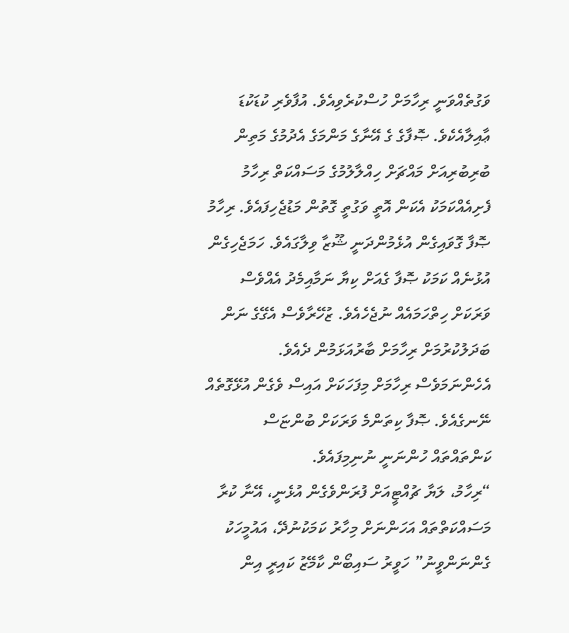ވަގުތެއްވަނީ ރިހާމަށް ހުސްކުރެވިއެވެ. އުފާވެރި ކުޑަކުޑަ ޢާއިލާއެކެވެ. ޞޮފާގެ ގެ އޭނާގެ މަންމަގެ އެދުމުގެ މަތިން ބުރިބުރިއަށް މައްޗަށް ހިއްލާލުމުގެ މަސައްކަތް ރިހާމު ފެށިއެއްކަމަކު އެކަން އޮތީ ވަގުތީ ގޮތުން މަޑުޖެހިފައެވެ. ރިހާމު ޞޮފާ ގޮވައިގެން އުޅެމުންދަނީ ޝޫޒާ ވިލާގައެވެ. ހަމަޖެހިގެން އުޅުނެއް ކަމަކު ޞޮފާ ގެއަށް ކިޔާ ނަމާއިމެދު އެއްވެސް ވަރަކަށް ހިތްހަމައެއް ނުޖެހެއެވެ. ޒުހޭރާވެސް އެގޭގެ ނަން ބަދަލުކުރުމަށް ރިހާމަށް ބާރުއަޅަމުން ދެއެވެ. އެހެންނަމަވެސް ރިހާމަށް މިފަހަކަށް އައިސް ވެގެން އުޅޭގޮތެއް ނޭނގެއެވެ. ޞޮފާ ކިތަންމެ ވަރަކަށް ބުންޏަސް ކަންތައްތައް ހުންނަނީ ނުނިމިފައެވެ.
“ރިހާމު، ލަޔާ ޗުއްޓީއަށް ފުރަންވެގެން އުޅެނީ، އޭނާ ކުރާ މަސައްކަތްތައް އަހަންނަށް މިހާރު ކަމަކުނުދޭ، އައުމީހަކު ގެންނަންވީނު” ހަވީރު ސައިބޯން ކާމޭޒު ކައިރީ އިން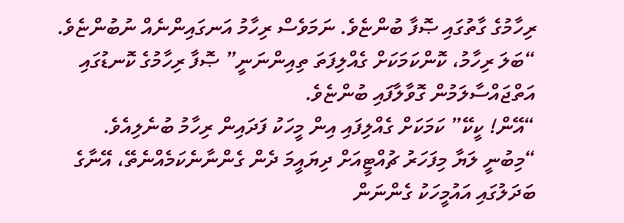ރިހާމުގެ ގާތުގައި ޞޮފާ ބުންޏެވެ. ނަމަވެސް ރިހާމު އަނގައިންނެއް ނުބުންޏެވެ.
“ބަލަ ރިހާމު، ކޮންކަމަކަށް ގެއްލިފަތަ ތިއިންނަނީ” ޞޮފާ ރިހާމުގެ ކޮނޑުގައި އަތްޖައްސާލަމުން ގޮވާލާފައި ބުންޏެވެ.
“އޭން! ކީކޭ” ކަމަކަށް ގެއްލިފައި އިން މީހަކު ފަދައިން ރިހާމު ބުނެލިއެވެ.
“މިބުނީ ލަޔާ މިފަހަރު ޗުއްޓީއަށް ދިޔައީމަ ދެން ގެންނާނެކަމެއްނެތޭ، އޭނާގެ ބަދަލުގައި އައުމީހަކު ގެންނަން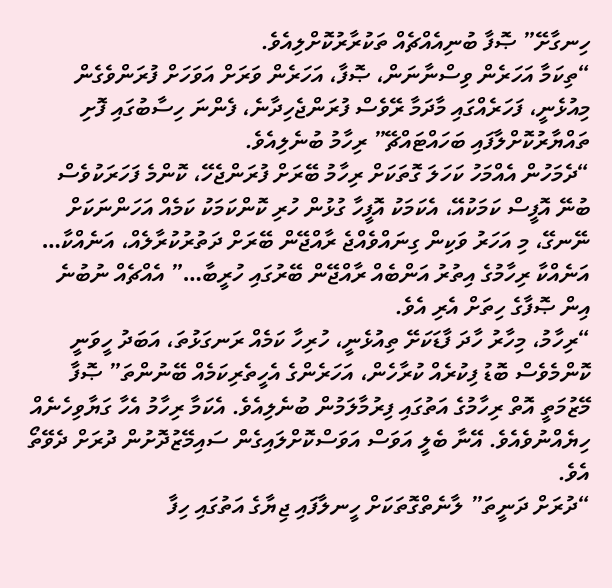ހިނގާށޭ” ޞޮފާ ބުނިއެއްޗެއް ތަކުރާރުކޮށްލިއެވެ.
“ތިކަމާ އަހަރެން ވިސްނާނަން، ޞޮފާ، އަހަރެން ވަރަށް އަވަހަށް ފުރަންވެގެން މިއުޅެނީ، ފަހަރެއްގައި މާދަމާ ރޭވެސް ފުރަންޖެހިދާނެ، ފެންނަ ހިސާބުގައި ފޮށި ތައްޔާރުކޮށްލާފައި ބަހައްޓައްޗޭ” ރިހާމު ބުނެލިއެވެ.
“ދެމަހުން އެއްމަހު ކަހަލަ ގޮތަކަށް ރިހާމު ބޭރަށް ފުރަންޖެހޭ، ކޮންމެ ފަހަރަކުވެސް ބުނޭ އޮފީސް ކަމަކުއޭ، އެކަމަކު އޮފީހާ ގުޅުން ހުރި ކޮންކަމަކު ކަމެއް އަހަންނަކަށް ނޭނގޭ، މި އަހަރު ވަކިން ގިނައްވެއްޖެ ރާއްޖޭން ބޭރަށް ދަތުރުކުރާލެއް، އަނެއްކާ… އަނެއްކާ ރިހާމުގެ އިތުރު އަންބެއް ރާއްޖޭން ބޭރުގައި ހުރީބާ…” އެއްޗެއް ނުބުނެ އިން ޞޮފާގެ ހިތަށް އެރި އެވެ.
“ރިހާމު، މިހާރު ހާދަ ފާޑަކަށޭ ތިއުޅެނީ، ހުރިހާ ކަމެއް ރަނގަޅުތަ، އަބަދު ހީވަނީ ކޮންމެވެސް ބޮޑު ފިކުރެއް ކުރާހެން، އަހަރެންގެ އެހީތެރިކަމެއް ބޭނުންތަ” ޞޮފާ މޭޒުމަތީ އޮތް ރިހާމުގެ އަތުގައި ފިރުމާލަމުން ބުނެލިއެވެ. އެކަމާ ރިހާމު އެހާ ގަޔާވިހެނެއް ހިޔެއްނުވެއެވެ. އޭނާ ބެލީ އަވަސް އަވަސްކޮށްލައިގެން ސައިމޭޒުދޮށުން ދުރަށް ދެވޭތޯ އެވެ.
“ދުރަށް ދަނީތަ” ލާނެތްގޮތަކަށް ހީނލާފައި ޖިޔާގެ އަތުގައި ހިފާ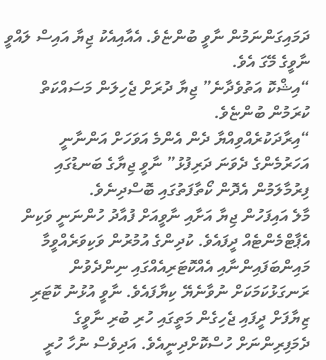ދަމައިގަންނަމުން ނާވީ ބުންޏެވެ. އެއާއިއެކު ޖިޔާ އައިސް ލައްވީ ނާވީގެ މޭގަ އެވެ.
“އިޝްކޮ އަތުވެދާނެ” ޖިޔާ ދުރަށް ޖެހިލަން މަސައްކަތް ކުރަމުން ބުންޏެވެ.
“އިރާދަކުރެއްވިއްޔާ ދެން އެންމެ އަވަހަށް އަންނާނީ އަހަރުމެންގެ ދެވަނަ ދަރިފުޅު” ނާވީ ޖިޔާގެ ބަނޑުގައި ފިރުމާލަމުން އެދޮން ކޯތާފަތުގައި ބޮސްދިނެވެ.
މާލެ އައިފަހުން ޖިޔާ އަށާއި ނާވީއަށް ފުއާދު ހުންނަނީ ވަކިން އެޕާޓްމެންޓެއް ދީފައެވެ. ކުދިންގެ އުމުރުން ވަކިވަރެއްވީމާ މައިންބަފައިންނާއި އެއްކޮޓަރިއެއްގައި ނިންދެވުން ރަނގަޅުކަމަކަށް ނުވާނެޔޭ ކިޔާފައެވެ. ނާވީ އުޅުނު ކޮޓަރި ޒިޔާފަށް ދީފައި ޖެހިގެން މަތީގައި ހުރި ބުރި ނާވީގެ ދެމަފިރިންނަށް ހުސްކޮށްދިނީއެވެ. އަދިވެސް ނުހާ ހުރީ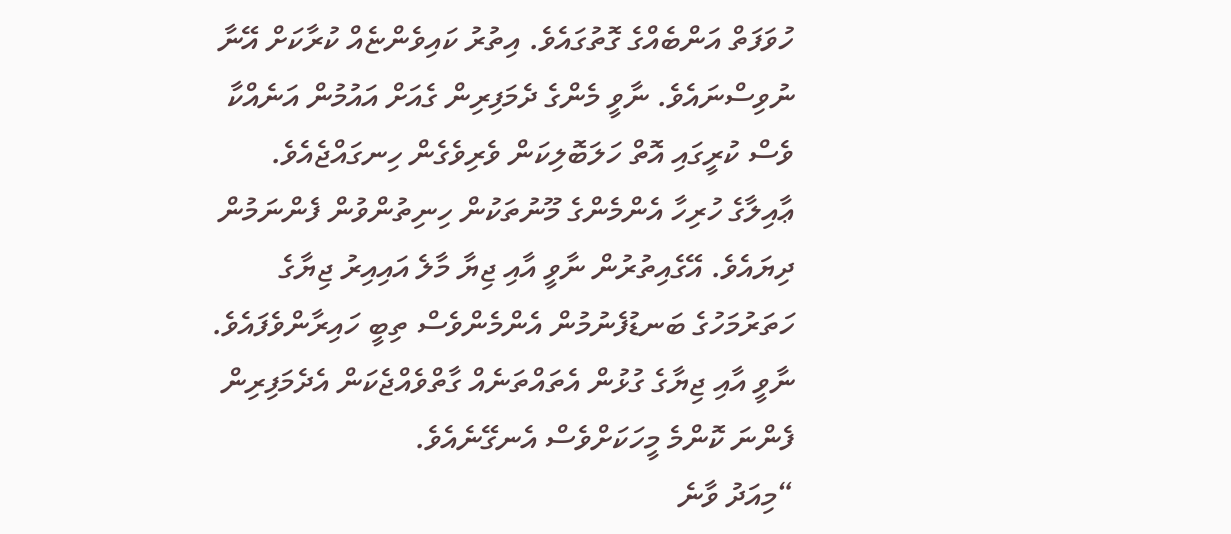ހުވަފަތް އަންބެއްގެ ގޮތުގައެވެ. އިތުރު ކައިވެންޏެއް ކުރާކަށް އޭނާ ނުވިސްނައެވެ. ނާވީ މެންގެ ދެމަފިރިން ގެއަށް އައުމުން އަނެއްކާ ވެސް ކުރީގައި އޮތް ހަލަބޮލިކަން ވެރިވެގެން ހިނގައްޖެއެވެ. ޢާއިލާގެ ހުރިހާ އެންމެންގެ މޫނުތަކުން ހިނިތުންވުން ފެންނަމުން ދިޔައެވެ. އޭގެއިތުރުން ނާވީ އާއި ޖިޔާ މާލެ އައިއިރު ޖިޔާގެ ހަތަރުމަހުގެ ބަނޑުފެނުމުން އެންމެންވެސް ތިބީ ހައިރާންވެފައެވެ. ނާވީ އާއި ޖިޔާގެ ގުޅުން އެތައްތަނެއް ގާތްވެއްޖެކަން އެދެމަފިރިން ފެންނަ ކޮންމެ މީހަކަށްވެސް އެނގޭނެއެވެ.
“މިއަދު ވާނެ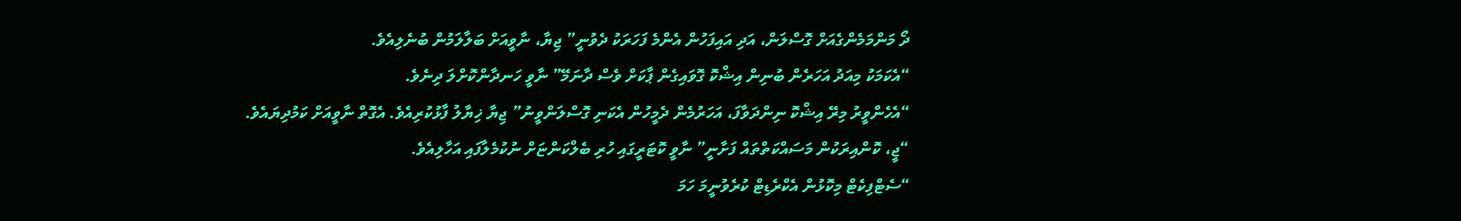ދޯ މަންމަމެންގެއަށް ގޮސްލަން، އަދި އައިފަހުން އެންމެ ފަހަރަކު ދެވުނީ” ޖިޔާ، ނާވީއަށް ބަލާލަމުން ބުނެލިއެވެ.
“އެކަމަކު މިއަދު އަހަރެން ބުނިން އިޝްކޮ ގޮވައިގެން ޕާކަށް ވެސް ދާނަމޭ” ނާވީ ހަނދާންކޮށްލަ ދިނެވެ.
“އެހެންވީރު މިރޭ އިޝްކޮ ނިންދަވާފަ، އަހަރުމެން ދެމީހުން އެކަނި ގޮސްލަންވީނު” ޖިޔާ ޚިޔާލު ފާޅުކުރިއެވެ. އެގޮތް ނާވީއަށް ކަމުދިޔައެވެ.
“ޖީ، ކޮންއިރަކުން މަސައްކަތްތައް ފަށާނީ” ނާވީ ކޮޓަރީގައި ހުރި ބެލްކަންޏަށް ނުކުމެލާފައި އަހާލިއެވެ.
“ސެޓްފިކެޓް މިކޮޅުން އެކްރެޑިޓް ކުރެވުނީމަ ހަމަ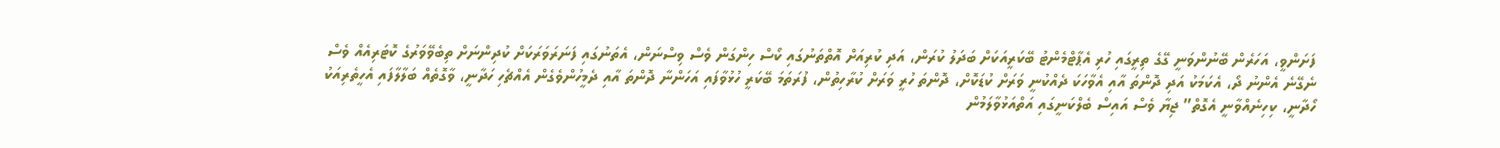ފަށަންވީ، އަހަރެން ބޭނުންވަނީ ގޭގެ ތިރީގައި ހުރި އެޕާޓްމެންޓު ބޭކަރީއަކަށް ބަދަލު ކުރަން، އަދި ކުރިއަށް އޮތްތަނުގައި ކޯސް ހިންގަން ވެސް ވިސްނަން، އެތަނުގައި ފަނަރަވަރަކަށް ކުދިންނަށް ތިބެވޭވަރުގެ ކޮޓަރިއެއް ވެސް ނެގޭނެ އެންނު ދޯ، އެކަމަކު އަދި ދޮންތަ އާއި އެވާހަކަ ދެއްކުނީ ވަރަށް ކުޑަކޮށް، ދޮންތަ ހުރީ ވަރަށް ކުރާހިތުން، ފުރަތަމަ ބޭކަރީ ހުޅުވާފައި އަހަންނާ ދޮންތަ އާއި ދެމީހުންވެގެން އެއްޗެހި ހަދާނީ، ވާގޮތެއް ބަލާލާފައި އެހީތެރިއަކު ހޯދާނީ، ކިހިނެއްވާނީ އެގޮތް” ޖިޔާ ވެސް އައިސް ބެލްކަނީގައި އަތްއަޅުވާލަމުން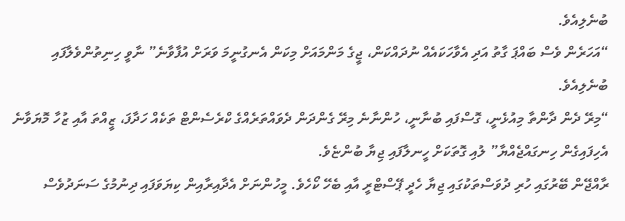ބުނެލިއެވެ.
“އަހަރެން ވެސް ބައްޕަ ގާތު އަދި އެވާހަކައެއް ނުދައްކަން، ޖީގެ މަންމައަށް މިކަން އެނގުނީމަ ވަރަށް އުފާވާނެ” ނާވީ ހިނިތުންވެލާފައި ބުނެލިއެވެ.
“މިރޭ ދެން ދާންތާ މިއުޅެނީ، ގޮސްފައި ބުނާނީ، ހުންނާނެ މިރޭ ގެންދަން ދެވައްތަރެއްގެ ކްރެސެންޓް ތަކެއް ހަދާފަ، ޒީއްތަ އާއި ޒުހާ މޮޔަވާނެ އެހިފައިގެން ހިނގައްޖެއްޔާ” ލުއި ގޮތަކަށް ހީނލާފައި ޖިޔާ ބުންޏެވެ.
ރާއްޖޭން ބޭރުގައި ހުރި ދުވަސްތަކުގައި ޖިޔާ ހެދީ ޕޭސްޓްރީ އާއި ބެހޭ ކޯހެވެ. މީހުންނަށް އެދާއިރާއިން ކިޔަވަފައި ދިނުމުގެ ސަނަދުވެސް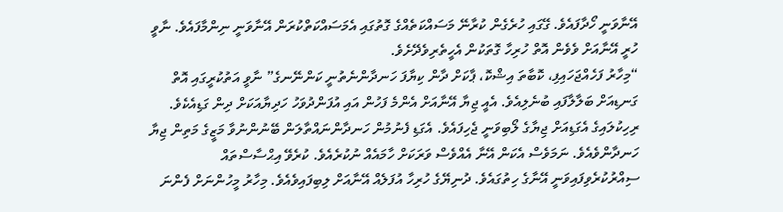އޭނާވަނީ ހޯދާފައެވެ. ގޭގައި ހުރެގެން ކުރާނޭ މަސައްކަތެއްގެ ގޮތުގައި އެމަސައްކަތްކުރަން އޭނާވަނީ ނިންމާފައެވެ. ނާވީ ހުރީ އޭނާއަށް ވެވެން އޮތް ހުރިހާ ގޮތަކުން އެހީތެރިވެދޭށެވެ.
“މިހާރު ފަހެއްޖަހައިފި، ކޮބާތަ އިޝްކޮ، ޕާކަށް ދާން ކިޔާފަ ހަނދާންނެތުނީ ކަންނޭނގެ” ނާވީ އަތުކުރީގައި އޮތް ގަނޑިއަށް ބަލާލާފައި ބުނެލިއެވެ. އެއީ ޖިޔާ އޭނާއަށް އެންމެ ފަހުން އައި އުފަންދުވަހު ހަދިޔާއަކަށް ދިން ގަޑިއެކެވެ. ރިހިކުލައިގެ އެގަޑިއަށް ޖިޔާގެ ލޯބިވަނީ ޖެހިފައެވެ. އެގަޑި ފެނުމުން ހަނދާންނައްތާލަން ބޭނުންނުވާ މަޒީގެ މަތިން ޖިޔާ ހަނދާންވެއެވެ. ނަމަވެސް އެކަން އޭނާ އެއްވެސް ވަރަކަށް ހާމައެއް ނުކުރެއެވެ. ކުރެވޭ އިޙްސާސްތައް ސިއްރުކުރެވިފައިވަނީ އޭނާގެ ހިތުގައެވެ. ދުނިޔޭގެ ހުރިހާ އުފަލެއް އޭނާއަށް ލިބިފައިވެއެވެ. މިހާރު މީހުންނަށް ފެންނަ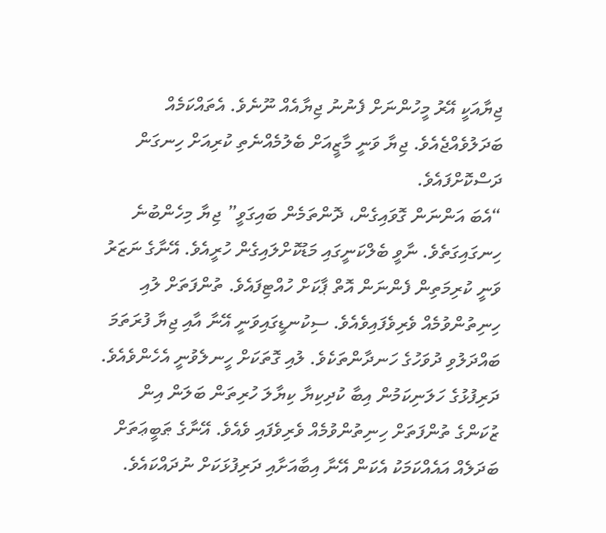ޖިޔާއަކީ އޭރު މީހުންނަށް ފެނުނު ޖިޔާއެއް ނޫނެވެ. އެތައްކަމެއް ބަދަލުވެއްޖެއެވެ. ޖިޔާ ވަނީ މާޒީއަށް ބެލުމެއްނެތި ކުރިއަށް ހިނގަން ދަސްކޮށްފައެވެ.
“އެބަ އަންނަން ގޮވައިގެން، ދޮންތަމެން ބައިގަވީ” ޖިޔާ މިހެންބުނެ ހިނގައިގަތެވެ. ނާވީ ބެލްކަނީގައި މަޑުކޮށްލައިގެން ހުރީއެވެ. އޭނާގެ ނަޒަރު ވަނީ ކުރިމަތިން ފެންނަން އޮތް ޕާކަށް ހުއްޓިފައެވެ. ތުންފަތަށް ލުއި ހިނިތުންވުމެއް ވެރިވެފައިވެއެވެ. ސިކުނޑީގައިވަނީ އޭނާ އާއި ޖިޔާ ފުރަތަމަ ބައްދަލުވި ދުވަހުގެ ހަނދާންތަކެވެ. ލުއި ގޮތަކަށް ހީނލެވުނީ އެހެންވެއެވެ.
ދަރިފުޅުގެ ހަލަނިކަމުން އިބާ ކުދިކިޔާ ކިޔާލަ ހުރިތަން ބަލަން އިން ޒުކަންގެ ތުންފަތަށް ހިނިތުންވުމެއް ވެރިވެފައި ވެއެވެ. އޭނާގެ ޠަބީޢަތަށް ބަދަލެއް އައެއްކަމަކު އެކަން އޭނާ އިބާއަށާއި ދަރިފުޅަކަށް ނުދައްކައެވެ.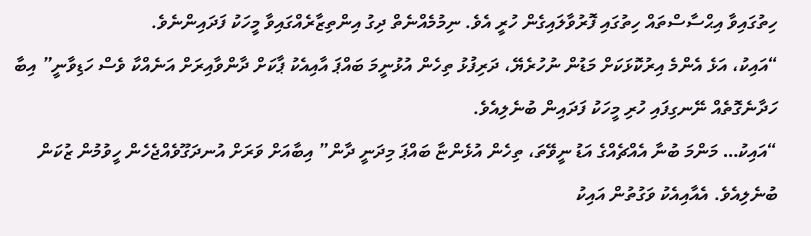ހިތުގައިވާ އިޙްސާސްތައް ހިތުގައި ފޮރުވާލައިގެން ހުރީ އެވެ. ނިމުމެއްނެތް ދިގު އިންތިޒާރެއްގައިވާ މީހަކު ފަދައިންނެވެ.
“އައިކު، އަޅެ އެންމެ އިރުކޮޅަކަށް މަޑުން ނުހުރެޔޭ، ދަރިފުޅު ތިހެން އުޅުނީމަ ބައްޕަ އާއިއެކު ޕާކަށް ދާންވާއިރަށް އަނެއްކާ ވެސް ހަޑިވާނީ” އިބާ ހަދާނެގޮތެއް ނޭނގިފައި ހުރި މީހަކު ފަދައިން ބުނެލިއެވެ.
“އައިކު… މަންމަ ބުނާ އެއްޗެއްގެ އަޑު ނީވޭތަ، ތިހެން އުޅެންޏާ ބައްޕަ މިދަނީ ދާން” އިބާއަށް ވަރަށް އުނދަގޫވެއްޖެހެން ހީވުމުން ޒުކަން ބުނެލިއެވެ. އެއާއިއެކު ވަގުތުން އައިކު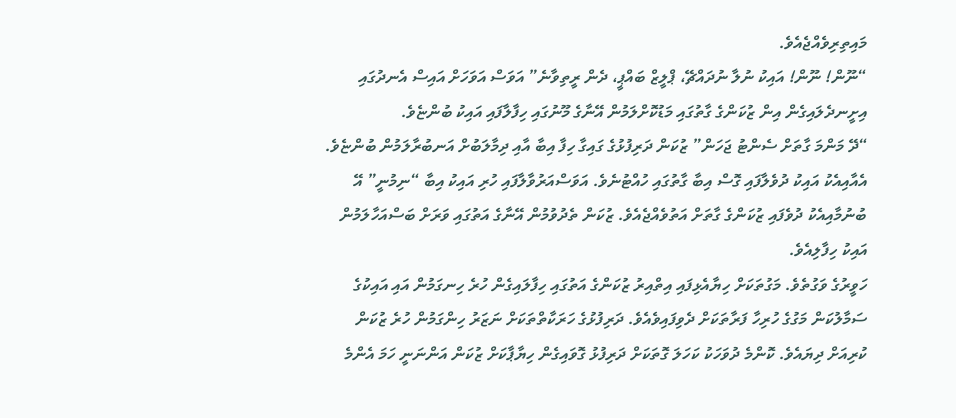މައިތިރިވެއްޖެއެވެ.
“ނޫން! ނޫން! އައިކު ނުލާ ނުދައްޗޭ، ޕްލީޒް ބައްޕީ، ދެން ރީތިވާނެ” އަވަސް އަވަހަށް އައިސް އެނދުގައި އިށީނދެލައިގެން އިން ޒުކަންގެ ގާތުގައި މަޑުކޮށްލަމުން އޭނާގެ މޫނުގައި ހިފާލާފައި އައިކު ބުންޏެވެ.
“ދޭ މަންމަ ގާތަށް ސެންޓު ޖަހަން” ޒުކަން ދަރިފުޅުގެ ގައިގާ ހިފާ އިބާ އާއި ދިމާލަބުށް އަނބުރާލަމުން ބުންޏެވެ. އެއާއިއެކު އައިކު ދުވެލާފައި ގޮސް އިބާ ގާތުގައި ހުއްޓުނެވެ. އަވަސްއަރުވާލާފައި ހުރި އައިކު އިބާ “ނިމުނީ” އޭ ބުނުމާއިއެކު ދުވެފައި ޒުކަންގެ ގާތަށް އަތުވެއްޖެއެވެ. ޒުކަން ތެދުވުމުން އޭނާގެ އަތުގައި ވަރަށް ބަސްއަހާލަމުން އައިކު ހިފާލިއެވެ.
ހަވީރުގެ ވަގުތެވެ. މަގުތަކަށް ހިޔާއެޅިފައި އިތްއިރު ޒުކަންގެ އަތުގައި ހިފާލައިގެން ހުރެ ހިނގަމުން އައި އައިކުގެ ސަމާލުކަން މަގުގެ ހުރިހާ ފަރާތަކަށް ދެވިފައިވެއެވެ. ދަރިފުޅުގެ ހަރަކާތްތަކަށް ނަޒަރު ހިންގަމުން ހުރެ ޒުކަން ކުރިއަށް ދިޔައެވެ. ކޮންމެ ދުވަހަކު ކަހަލަ ގޮތަކަށް ދަރިފުޅު ގޮވައިގެން ހިޔާޕާކަށް ޒުކަން އަންނަނީ ހަމަ އެންމެ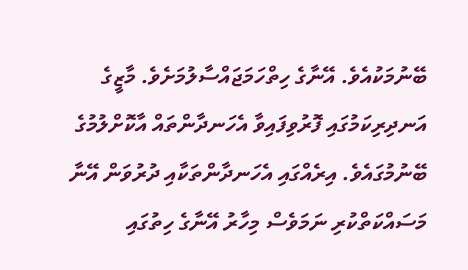ބޭނުމަކުއެވެ. އޭނާގެ ހިތްހަމަޖައްސާލުމަށެވެ. މާޒީގެ އަނދިރިކަމުގައި ފޮރުވިފައިވާ އެހަނދާންތައް އާކޮށްލުމުގެ ބޭނުމުގައެވެ. އިރެއްގައި އެހަނދާންތަކާއި ދުރުވަން އޭނާ މަސައްކަތްކުރި ނަމަވެސް މިހާރު އޭނާގެ ހިތުގައި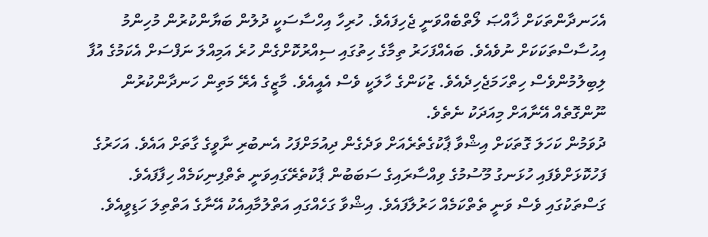އެހަނދާންތަކަށް ޚާއްޞަ ލޯތްބެއްވަނީ ޖެހިފައެވެ. ހުރިހާ އިހްސާސަކީ ދުލުން ބަޔާންކުރުން މުހިންމު އިޙުސާސްތަކަކަށް ނުވެއެވެ. ބައެއްފަހަރު ތިމާގެ ހިތުގައި ސިއްރުކޮށްގެން ހުރެ އަމިއްލަ ނަފްސަށް އެކަމުގެ އުފާ ލިބިލުމުންވެސް ހިތްހަމަޖެހިދެއެވެ. ޒުކަންގެ ހާލަކީ ވެސް އެއީއެވެ. މާޒީގެ އެރޭ މަތިން ހަނދާންކުރުން ނޫންގޮތެއް އޭނާއަށް މިއަދަކު ނެތެވެ.
ދުވަމުން ކަހަލަ ގޮތަކަށް އިޝްވާ ޕާކުގެތެރެއަށް ވަދެގެން ދިއުމަށްފަހު އެނބުރި ނާވީގެ ގާތަށް އައެވެ. އަހަރުގެ ފަހުކޮޅަށްވެފައި ހުޅަނގު މޫސުމުގެ ވިއްސާރައިގެ ސަބަބުން ޕާކުތެރޭގައިވަނީ ތެތްފިނިކަމެއް ހިފާފައެވެ. ގަސްތަކުގައި ވެސް ވަނީ ތެތްކަމެއް ހަރުލާފައެވެ. އިޝްވާ ގަހެއްގައި އަތްލުމާއިއެކު އޭނާގެ އަތްތިލަ ހަޑިވީއެވެ.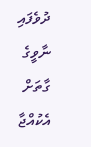ދުވެފައި ނާވީގެ ގާތަށް އެކުއްޖާ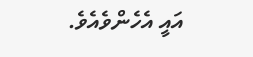އައީ އެހެންވެއެވެ.